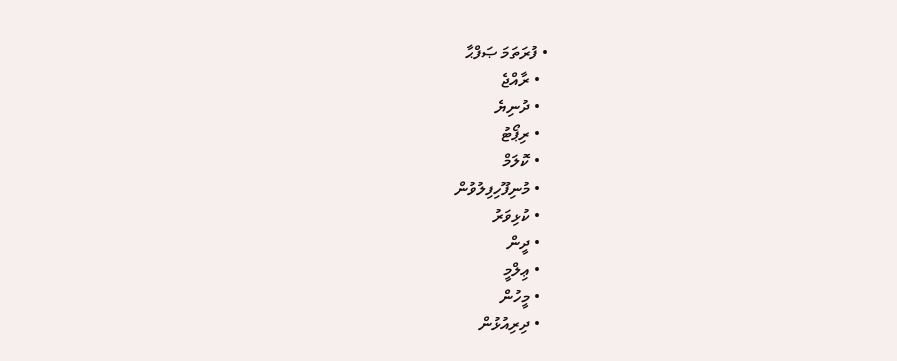• ފުރަތަމަ ޞަފްޙާ
  • ރާއްޖެ
  • ދުނިޔެ
  • ރިޕޯޓު
  • ކޮލަމް
  • މުނިފޫހިފިލުވުން
  • ކުޅިވަރު
  • ދީން
  • ޢިލްމީ
  • މީހުން
  • ދިރިއުޅުން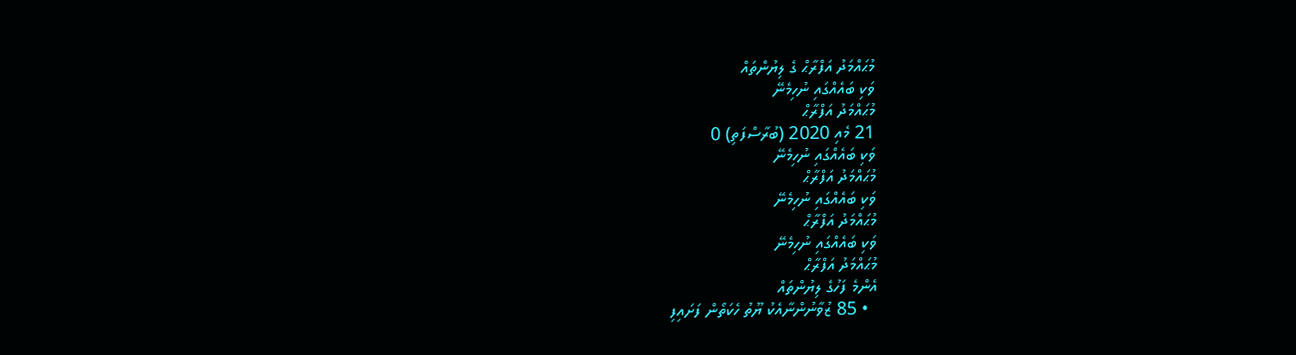މުޙައްމަދު އަފްރާޙް ގެ ލިޔުންތައް
ވަކި ބައެއްގައި ނުހިމެނޭ
މުޙައްމަދު އަފްރާޙް
21 މެއި 2020 (ބުރާސްފަތި) 0
ވަކި ބައެއްގައި ނުހިމެނޭ
މުޙައްމަދު އަފްރާޙް
ވަކި ބައެއްގައި ނުހިމެނޭ
މުޙައްމަދު އަފްރާޙް
ވަކި ބައެއްގައި ނުހިމެނޭ
މުޙައްމަދު އަފްރާޙް
އެންމެ ފަހުގެ ލިޔުންތައް
  • 85 ޒުވާނުންނާއެކު ޔޫތު ހެކަތޯން ފަށައިފި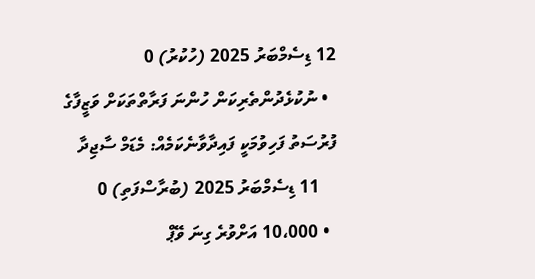12 ޑިސެމްބަރު 2025 (ހުކުރު) 0
  • ނުކުޅެދުންތެރިކަން ހުންނަ ފަރާތްތަކަށް ވަޒީފާގެ ފުރުސަތު ފަހިވުމަކީ ފައިދާވާނެކަމެއް: މެޑަމް ސާޖިދާ
    11 ޑިސެމްބަރު 2025 (ބުރާސްފަތި) 0
  • 10،000 އަށްވުރެ ގިނަ ވޭޕް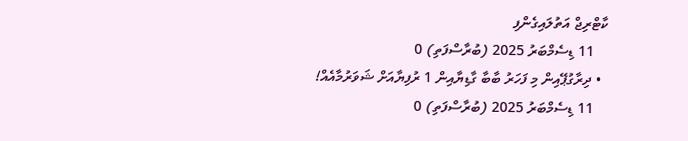ކާޓްރިޖް އަތުލައިގެންފި
    11 ޑިސެމްބަރު 2025 (ބުރާސްފަތި) 0
  • ދިރާގުޕޭއިން މި ފަހަރު ބާބާ ގާޑިޔާއިން 1 ރުފިޔާއަށް ޝަވަރުމާއެއް!
    11 ޑިސެމްބަރު 2025 (ބުރާސްފަތި) 0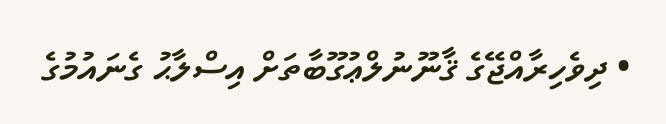• ދިވެހިރާއްޖޭގެ ޤާނޫނުލްޢުގޫބާތަށް އިސްލާޙު ގެނައުމުގެ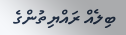ބިލެއް ރައްޔިތުންގެ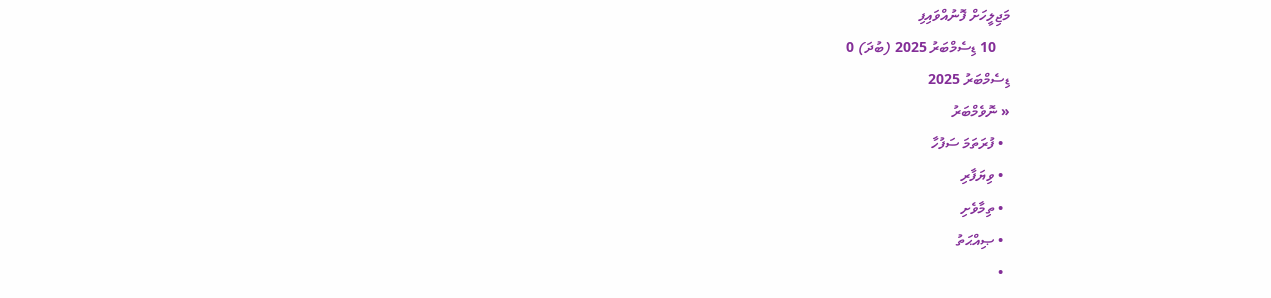މަޖިލީހަށް ފޮނުއްވައިފި
    10 ޑިސެމްބަރު 2025 (ބުދަ) 0
ޑިސެމްބަރު 2025
« ނޮވެމްބަރު
  • ފުރަތަމަ ސަފުހާ
  • ވިޔަފާރި
  • ތިމާވެށި
  • ޞިއްޙަތު
  •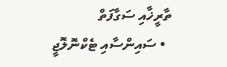ތާރީޚާއި ސަގާފަތް
  • ސައިންސާއި ޓެކްނޮލޮޖީ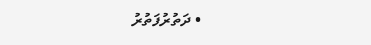• ދަތުރުފަތުރު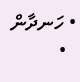• ހަނދާން
  •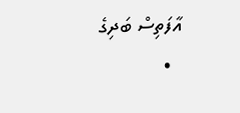އާފަތިސް ބަދިގެ
  •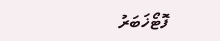ފޮޓޯޚަބަރު